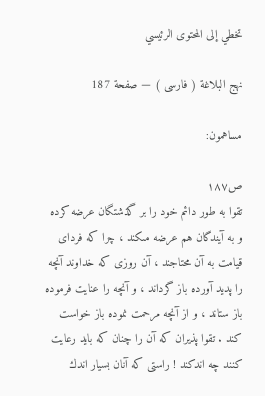تخطي إلى المحتوى الرئيسي

نهج البلاغة ( فارسى ) — صفحة 187

مساهمون:

ص١٨٧
تقوا به طور دائم خود را بر گذشتگان عرضه كرده و به آيندگان هم عرضه مىكند ، چرا كه فرداى قيامت به آن محتاجند ، آن روزى كه خداوند آنچه را پديد آورده باز گرداند ، و آنچه را عنايت فرموده باز ستاند ، و از آنچه مرحمت نموده باز خواست كند . تقوا پذيران كه آن را چنان كه بايد رعايت كنند چه اندكند ! راستى كه آنان بسيار اندك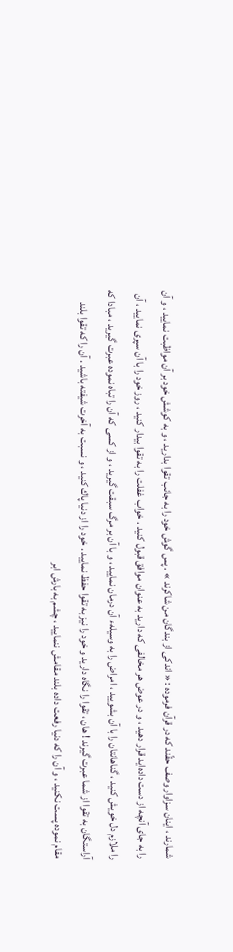شمارند ، اينان سزاوار وصف حقّند كه در قرآن فرموده : « اندكى از بندگان من شاكرند » . پس گوش خود را به جانب تقوا بداريد ، و به كوشش خود بر آن مواظبت نماييد ، و آن را به جاى آنچه از دست داده‌ايد قرار دهيد ، و در عوض هر مخالفى كه داريد به عنوان موافق قبول كنيد . خواب غفلت را به تقوا بيدار كنيد ، روز خود را با آن سپرى نماييد ، آن را ملازم دل خويش كنيد ، گناهانتان را با آن بشوييد ، امراض را به وسيلهء آن درمان نماييد ، و با آن بر مرگ سبقت گيريد ، و از كسى كه آن را تباه نموده عبرت گيريد ، مبادا كه آراستگان به تقوا از شما عبرت گيرند ! هان ، تقوا را نگاه داريد و خود را نيز به تقوا حفظ نماييد . خود را از دنيا پاك كنيد ، و نسبت به آخرت شيفته باشيد . آن را كه تقوا بلند مقام نموده پست نكنيد ، و آن را كه دنيا رفعت داده بلند مقامش ننماييد ، چشم به بارش ابر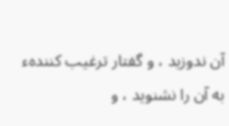آن ندوزيد ، و گفتار ترغيب كنندهء به آن را نشنويد ، و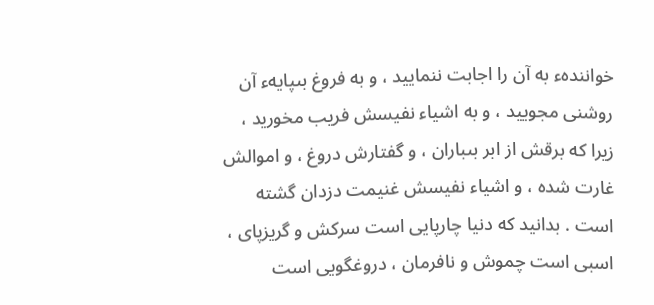خوانندهء به آن را اجابت ننماييد ، و به فروغ بىپايهء آن روشنى مجوييد ، و به اشياء نفيسش فريب مخوريد ، زيرا كه برقش از ابر بىباران ، و گفتارش دروغ ، و اموالش غارت شده ، و اشياء نفيسش غنيمت دزدان گشته است . بدانيد كه دنيا چارپايى است سركش و گريزپاى ، اسبى است چموش و نافرمان ، دروغگويى است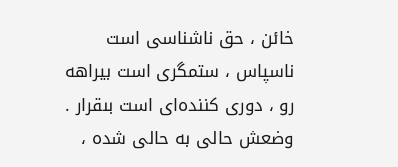خائن ، حق ناشناسى است ناسپاس ، ستمگرى است بيراهه رو ، دورى كننده‌اى است بىقرار . وضعش حالى به حالى شده ،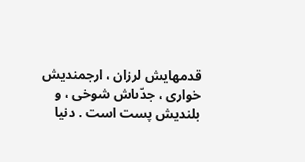قدمهايش لرزان ، ارجمنديش خوارى ، جدّىاش شوخى ، و بلنديش پست است . دنيا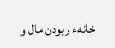خانهء ربودن مال و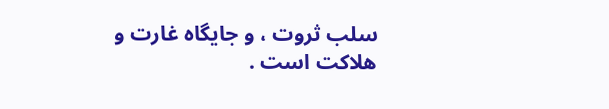سلب ثروت ، و جايگاه غارت و هلاكت است .